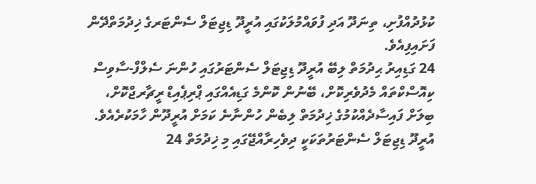ކުޅުދުއްފުށި، ތިނަދޫ އަދި ފުވައްމުލަކުގައި އުރީދޫ ޑިޖިޓަލް ސެންޓަރގެ ޚިދުމަތްދޭން ފަށައިފިއެވެ.
24 ގަޑިއިރު ޙިދުމަތް ލިބޭ އުރީދޫ ޑިޖިޓަލް ސެންޓަރުގައި ހުންނަ ސެލްފް-ސާވިސް ކިއޮސްކްތައް މެދުވެރިކޮށް، ބޭނުން ކޮންމެ ގަޑިއެއްގައި ޕްރިޕެއިޑް ރީޗާރޖްކޮށް، ބިލަށް ފައިސާދެއްކުމުގެ ޚިދުމަތް ލިބެން ހުންނާނެ ކަމަށް އުރީދޫން ހާމަކުރެއެވެ.
އުރީދޫ ޑިޖިޓަލް ސެންޓަރުތަކަކީ ދިވެހިރާއްޖޭގައި މި ޚިދުމަތް 24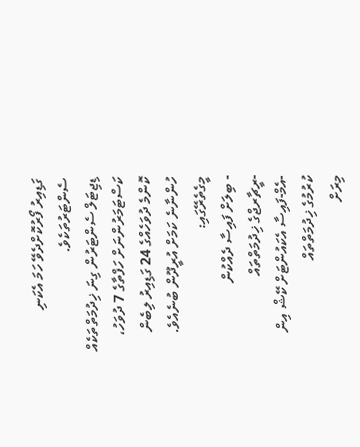ގަޑިއިރު ފޯރުކޮށްދެވޭ ހަމަ އެކަނި ސެންޓަރުތަކެވެ.
ޑިޖިޓަލް ސެންޓަރުން ގިނަ ޚިދުމަތްތަކެއް ކަސްޓަމަރުންނަށް ހަފްތާގެ 7 ދުވަހު، ކޮންމެ ދުވަހެއްގެ 24 ގަޑިއިރު ލިބެން ހުންނާނެ ކަމަށް އުރީދޫން ބުނެއެވެ. މީގެތެރޭގައި:
- ބިލަށް ފައިސާ ދެއްކުން
-ރީޗާރޖްގެ ޚިދުމަތްތައް
-އެމް-ފައިސާ އެކައުންޓަށް ކޭޝް އިން ކުރުމުގެ ޚިދުމަތްތައް
މިރަށް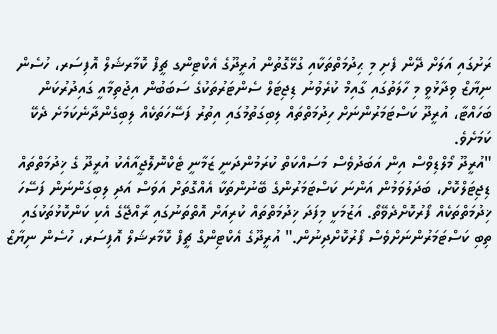ރަށުގައި އަލަށް ދޭން ފެށި މި ޙިދުމަތްތަކާއި ގުޅޭގޮތުން އުރީދޫގެ އެކްޓިންގ ޗީފް ކޮމާރޝަލް އޮފިސަރ، ހުސެން ނިޔާޒް ވިދާޅުވީ މި ހާލަތުގައި ގާއިމް ކުރެވުނު ޑިޖިޓަލް ސެންޓަރުތަކުގެ ސަބަބުން އިޖުތިމާއީ ގައިދުރުކަން ބަހައްޓާ، އުރީދޫ ކަސްޓަމަރުންނަށް ހިދުމަތްތައް ލިބިގަތުމުގައި އިތުރު ފަސޭހަތަކެއް ލިބިގެންދާނެކަމަށެ ދެކޭ ކަމަށެވެ.
"އުރީދޫ މޯލްޑިވްސް އިން އަބަދުވެސް މަސައްކަތް ކުރަމުންދަނީ ޒަމާނީ ޓެކްނޮލޮޖީއާއެކު އުރީދޫ ގެ ޚިދުމަތްތައް ޑިޖިޓަލްކޮށް، ބަދަލުވަމުން އަންނަ ކަސްޓަމަރުންގެ ބޭނުންތަކާ އެއްގޮތަށް އަވަސް އަދި ލިބިގަންނަން ފަސޭހަ ޚިދުމަތްތަކެއް ފޯރުކޮށްދެވޭތޯ. އަޒުމަކީ މިފަދަ ޚިދުމަތްތައް ކުރިއަށް އޮތްތަނުގައި ރާއްޖޭގެ އެކި ކަންކޮޅުތަކުގައި ތިބި ކަސްޓަމަރުންނަށްވެސް ފޯރުކޮށްދިނުން." އުރީދޫގެ އެކްޓިންގް ޗީފް ކޮމާރޝަލް އޮފިސަރ، ހުސެން ނިޔާޒް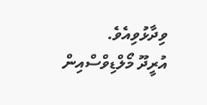ވިދާޅުވިއެވެ.
އުރީދޫ މޯލްޑިވްސްއިން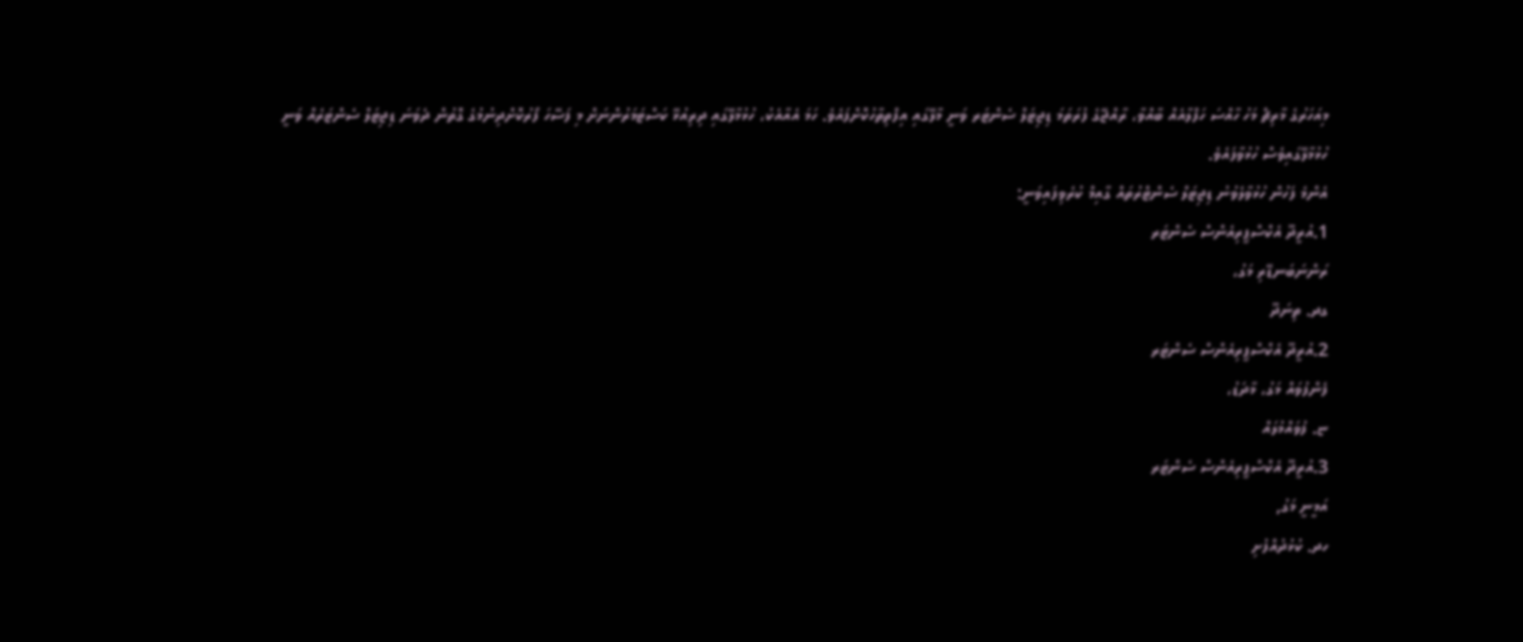މިއަހަރުގެ މާރިޗް މަހު ހާއްސަ ހަފްލާއެއް ބާއްވާ، ރާއްޖޭގެ ފުރަތަމަ ޑިޖިޓަލް ސެންޓަރ ވަނީ މާލޭގައި އިފްތިތާހުކޮށްފައެވެ. ހަމަ އެއާއެކު، ހުޅުމާލޭގައި ދިރިއުޅޭ ކަސްޓަމަރުންނަށް މި ފަސޭހަ ފޯރުކޮށްދިނުމުގެ ގޮތުން ދެވަނަ ޑިޖިޓަލް ސެންޓަރެއް ވަނީ ހުޅުމާލޭގައިވެސް ހުޅުވާފައެވެ.
އެންމެ ފަހުން ހުޅުވާލެވުނު ޑިޖިޓަލް ސެންޓްރުތައް ގާއިމް ކުރެވިފައިވަނީ:
1.އުރީދޫ އެކްސްޕީރިއެންސް ސެންޓަރ
ރަންނަބަނޑޭރި މަގު،
ގދ. ތިނަދޫ
2.އުރީދޫ އެކްސްޕީރިއެންސް ސެންޓަރ
ފެންފުވައް މަގު، މާދަޑު،
ޏ. ފުވައްމުލައް
3.އުރީދޫ އެކްސްޕީރިއެންސް ސެންޓަރ
އަމީނީ މަގު,
ހދ. ކުޅުދުއްފުށި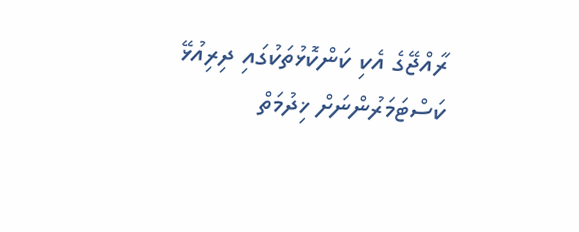ރާއްޖޭގެ އެކި ކަންކޮޅުތަކުގައި ދިރިއުޅޭ ކަސްޓަމަރުންނަށް ޚިދުމަތް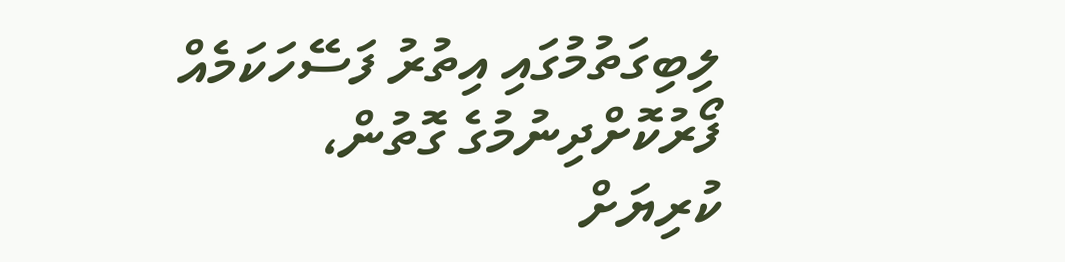ލިބިގަތުމުގައި އިތުރު ފަސޭހަކަމެއް ފޯރުކޮށްދިނުމުގެ ގޮތުން، ކުރިޔަށް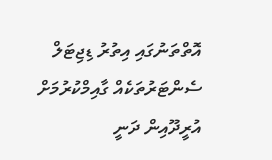އޮތްތަނުގައި އިތުރު ޑިޖިޓަލް ސެންޓަރުތަކެއް ގާއިމްކުރުމަށް އުރީދޫއިން ދަނީ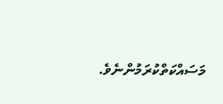މަސައްކަތްކުރަމުންނެވެ.